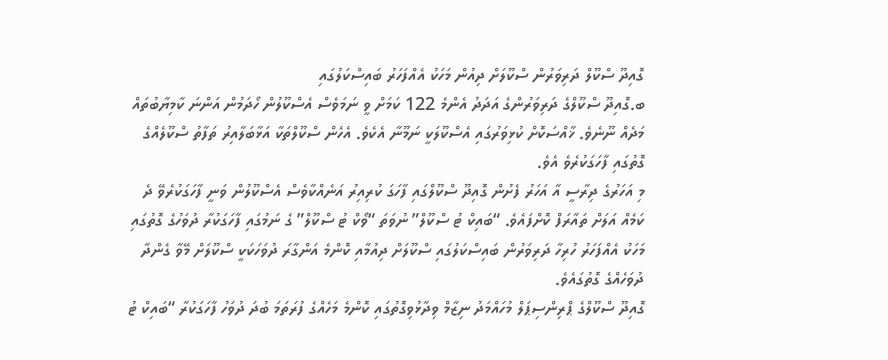ގޮއިދޫ ސްކޫލް ދަރިވަރުން ސްކޫލަށް ދިއުން މަހަކު އެއްފަހަރު ބައިސްކަލުގައި
ބ.ގޮއިދޫ ސްކޫލްގެ ދަރިވަރުންގެ އަދަދު އެންމެ 122 ކަމަށް ވީ ނަމަވެސް އެސްކޫލުން ހޯދަމުން އަންނަ ކާމިޔާބުތައް މަދެއް ނޫނެވެ. ޚާއްސަކޮށް ކުޅިވަރުގައި އެސްކޫލަކީ ނަމޫނާ އެކެވެ. އެހެން ސްކޫލްތަކާ އަޅާބަލާއިރު ތަފާތު ސްކޫލެއްގެ ގޮތުގައި ފާހަގަކުރެވެ އެވެ.
މި އަހަރުގެ ދިރާސީ އާ އަހަރު ފެށުން ގޮއިދޫ ސްކޫލްގައި ފާހަގަ ކުރިއިރު އަނެއްކާވެސް އެސްކޫލުން ވަނީ ފާހަގަކުރެވޭ ދެ ކަމެއް އަލަށް ތައާރަފް ކޮށްފައެވެ. “ބައިކް ޓު ސްކޫލް” ނުވަތަ “ވޯކް ޓު ސްކޫލް” ގެ ނަމުގައި ފާހަގަކުރާ ދުވަހުގެ ގޮތުގައި މަހަކު އެއްފަހަރު ހުރިހާ ދަރިވަރުން ބައިސްކަލުގައި ސްކޫލަށް ދިއުމާއި ކޮންމެ އަންގާރަ ދުވަހަކަކީ ސްކޫލަށް މޭވާ ގެންދާ ދުވަހެއްގެ ގޮތުގައެވެ.
ގޮއިދޫ ސްކޫލްގެ ޕްރިންސިޕަލް މުހައްމަދު ނިޒާމް ވިދާޅުވިގޮތުގައި ކޮންމެ މަހެއްގެ ފުރަތަމަ ބުދަ ދުވަހު ފާހަގަކުރާ “ބައިކް ޓު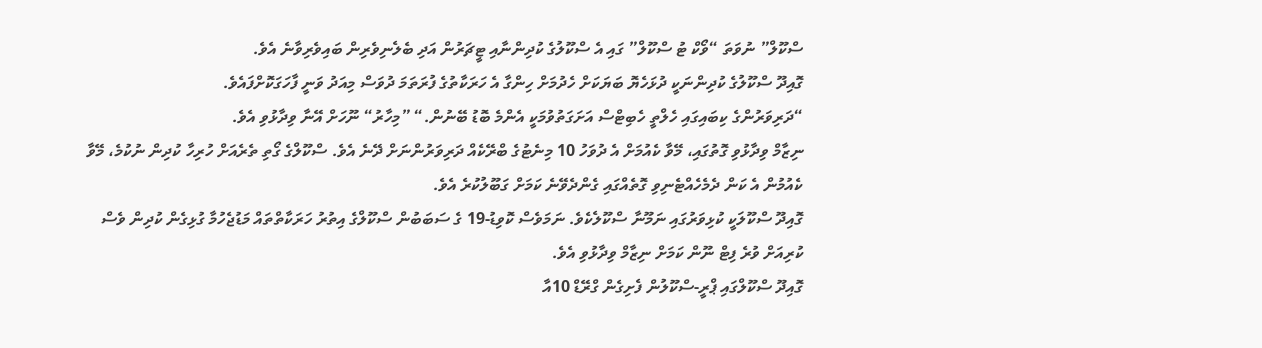ސްކޫލް” ނުވަތަ “ވޯކް ޓު ސްކޫލް” ގައި އެ ސްކޫލުގެ ކުދިންނާއި ޓީޗަރުން އަދި ބެލެނިވެރިން ބައިވެރިވާނެ އެވެ.
ގޮއިދޫ ސްކޫލުގެ ކުދިންނަކީ ދުޅަހެޔޮ ބަޔަކަށް ހެދުމަށް ހިންގާ އެ ހަރަކާތުގެ ފުރަތަމަ ދުވަސް މިއަދު ވަނީ ފާހަގަކޮށްފައެވެ.
“ދަރިވަރުންގެ ކިބައިގައި ހެލްތީ ހެބިޓްސް އަށަގަތުވުމަކީ އެންމެ ބޮޑު ބޭނުން.“ ”މިހާރު“ ނޫހަށް އޭނާ ވިދާޅުވި އެވެ.
ނިޒާމް ވިދާޅުވި ގޮތުގައި، މޭވާ ކެއުމަށް އެ ދުވަހު 10 މިނެޓުގެ ބްރޭކެއް ދަރިވަރުންނަށް ދޭނެ އެވެ. ސްކޫލްގެ ގޯތި ތެރެއަށް ހުރިހާ ކުދިން ނުކުމެ، މޭވާ ކެއުމުން އެ ކަން ދެމެހެއްޓެނިވި ގޮތެއްގައި ގެންދެވޭނެ ކަމަށް ގަބޫލުކުރެ އެވެ.
ގޮއިދޫ ސްކޫލަކީ ކުޅިވަރުގައި ނަމޫނާ ސްކޫލެކެވެ. ނަމަވެސް ކޮވިޑު-19 ގެ ސަބަބުން ސްކޫލްގެ އިތުރު ހަރަކާތްތައް މަޑުޖެހުމާ ގުޅިގެން ކުދިން ވެސް ކުރިއަށް ވުރެ ފިޓް ނޫން ކަމަށް ނިޒާމް ވިދާޅުވި އެވެ.
ގޮއިދޫ ސްކޫލްގައި ޕްރީ-ސްކޫލުން ފެށިގެން ގްރޭޑް 10އާ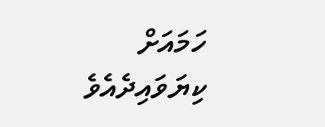ހަމައަށް ކިޔަވައިދެއެވެ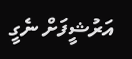އަރުޝީފަށް ނެގީ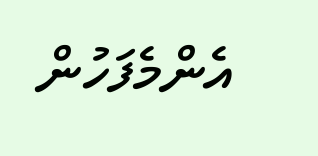އެންމެފަހުން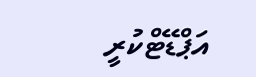އަޕްޑޭޓްކުރީ